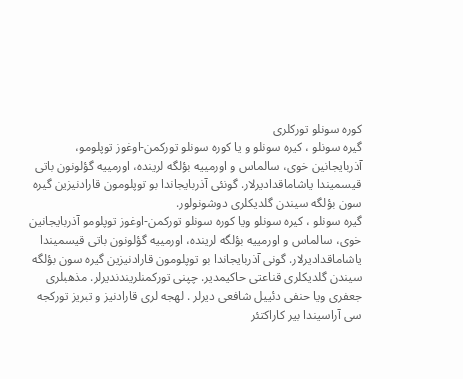کوره سونلو تورکلری
گیره سونلو ، کیره سونلو و یا كوره سونلو تورکمن-اوغوز توپلومو،
آذربایجانین خوی، سالماس و اورمییه بؤلگه لرینده، اورمییه گؤلونون باتی
قیسمیندا یاشاماقدادیرلار. گونئی آذربایجاندا بو توپلومون قارادنیزین گیره
سون بؤلگه سیندن گلدیکلری دوشونولور.
گیره سونلو ، کیره سونلو ویا كوره سونلو تورکمن-اوغوز توپلومو آذربایجانین خوی، سالماس و اورمییه بؤلگه لرینده، اورمییه گؤلونون باتی قیسمیندا یاشاماقدادیرلار. گونی آذربایجاندا بو توپلومون قارادنیزین گیره سون بؤلگه سیندن گلدیکلری قناعتی حاكیمدیر. چپنی تورکمنلریندندیرلر. مذهبلری جعفری ویا حنفی دئییل شافعی دیرلر . لهجه لری قارادنیز و تبریز تورکجه سی آراسیندا بیر کاراکتئر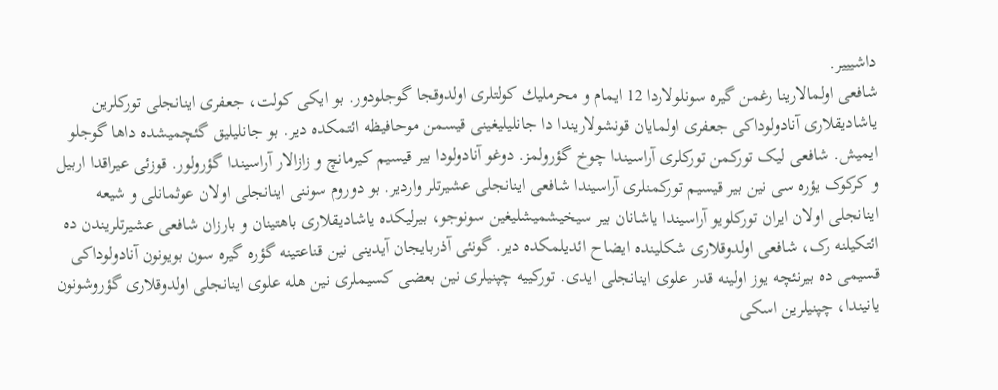داشیییر.
شافعی اولمالارینا رغمن گیره سونلولاردا 12 ایمام و محرملیك کولتلری اولدوقجا گوجلودور. بو ایکی کولت، جعفری اینانجلی تورکلرین یاشادیقلاری آنادولوداکی جعفری اولمایان قونشولاریندا دا جانلیلیغینی قیسمن موحافیظه ائتمکده دیر. بو جانلیلیق گئچمیشده داها گوجلو ایمیش. شافعی لیک تورکمن تورکلری آراسیندا چوخ گؤرولمز. دوغو آنادولودا بیر قیسیم کیرمانچ و زازالار آراسیندا گؤرولور. قوزئی عیراقدا اربیل و کرکوک یؤره سی نین بیر قیسیم تورکمنلری آراسیندا شافعی اینانجلی عشیرتلر واردیر. بو دوروم سوننی اینانجلی اولان عوثمانلی و شیعه اینانجلی اولان ایران تورکلویو آراسیندا یاشانان بیر سیخیشمیشلیغین سونوجو، بیرلیکده یاشادیقلاری باهتینان و بارزان شافعی عشیرتلریندن ده ائتکیلنه رک، شافعی اولدوقلاری شکلینده ایضاح ائدیلمکده دیر. گونئی آذربایجان آیدینی نین قناعتینه گؤره گیره سون بویونون آنادولوداکی قسیمی ده بیرنئچه یوز اولینه قدر علوی اینانجلی ایدی. تورکییه چپنیلری نین بعضی کسیملری نین هله علوی اینانجلی اولدوقلاری گؤروشونون یانیندا، چپنیلرین اسکی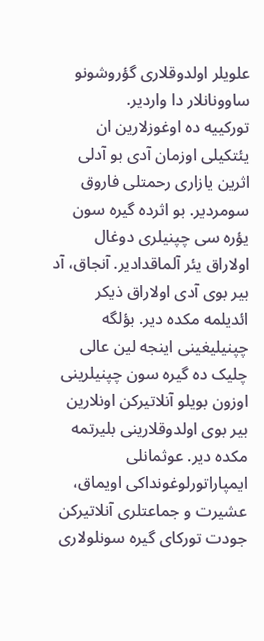علویلر اولدوقلاری گؤروشونو ساوونانلار دا واردیر.
تورکییه ده اوغوزلارین ان یئتکیلی اوزمان آدی بو آدلی اثرین یازاری رحمتلی فاروق سومردیر. بو اثرده گیره سون یؤره سی چپنیلری دوغال اولاراق یئر آلماقدادیر. آنجاق، آد بیر بوی آدی اولاراق ذیکر ائدیلمه مکده دیر. بؤلگه چپنیلیغینی اینجه لین عالی چلیک ده گیره سون چپنیلرینی اوزون بویلو آنلاتیرکن اونلارین بیر بوی اولدوقلارینی بلیرتمه مکده دیر. عوثمانلی ایمپاراتورلوغونداکی اویماق، عشیرت و جماعتلری آنلاتیرکن جودت تورکای گیره سونلولاری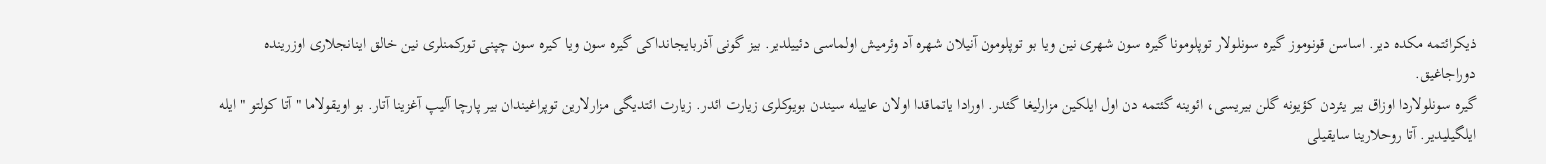ذیکرائتمه مکده دیر. اساسن قونوموز گیره سونلولار توپلومونا گیره سون شهری نین ویا بو توپلومون آنیلان شهره آد وئرمیش اولماسی دئییلدیر. بیز گونی آذربایجانداکی گیره سون ویا کیره سون چپنی تورکمنلری نین خالق اینانجلاری اوزرینده دوراجاغیق.
گیره سونلولاردا اوزاق بیر یئردن کؤیونه گلن بیریسی، ائوینه گئتمه دن اول ایلکین مزارلیغا گئدر. اورادا یاتماقدا اولان عاییله سیندن بویوکلری زیارت ائدر. زیارت ائتدیگی مزارلارین توپراغیندان بیر پارچا آلیپ آغزینا آتار. بو اویقولاما " آتا کولتو " ایله ایلگیلیدیر. آتا روحلارینا سایقیلی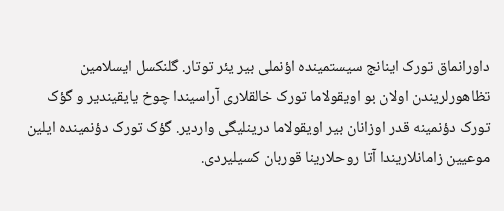داورانماق تورک اینانج سیستمینده اؤنملی بیر یئر توتار. گلنکسل ایسلامین تظاهورلریندن اولان بو اویقولاما تورک خالقلاری آراسیندا چوخ یایقیندیر و گؤک تورک دؤنمینه قدر اوزانان بیر اویقولاما درینلیگی واردیر. گؤک تورک دؤنمینده ایلین موعیین زامانلاریندا آتا روحلارینا قوربان کسیلیردی.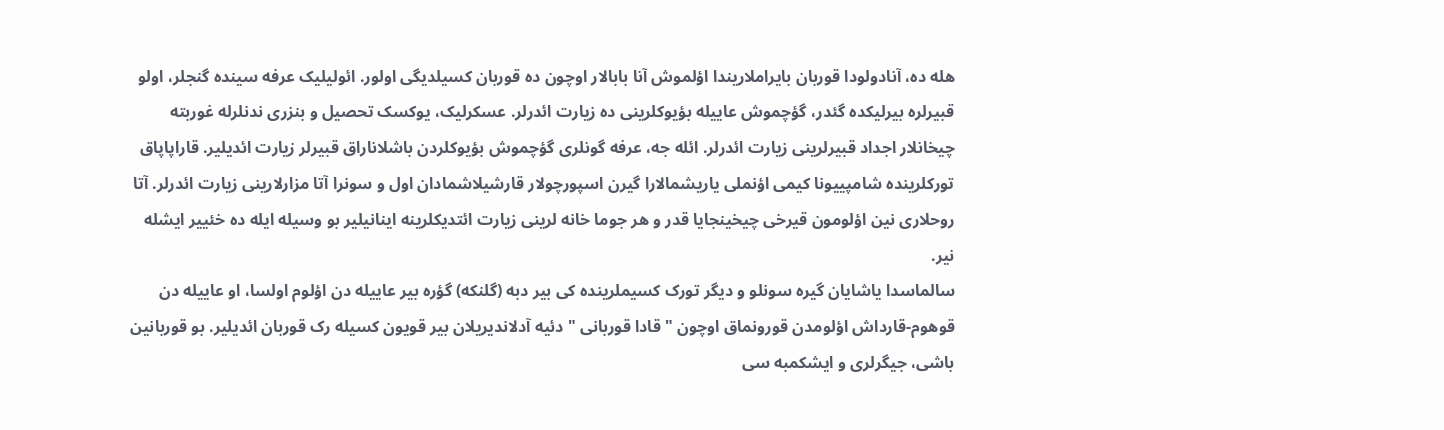هله ده، آنادولودا قوربان بایراملاریندا اؤلموش آنا بابالار اوچون ده قوربان کسیلدیگی اولور. ائولیلیک عرفه سینده گنجلر، اولو قبیرلره بیرلیکده گئدر، گؤچموش عاییله بؤیوکلرینی ده زیارت ائدرلر. عسکرلیک، یوکسک تحصیل و بنزری ندنلرله غوربته چیخانلار اجداد قبیرلرینی زیارت ائدرلر. ائله جه، عرفه گونلری گؤچموش بؤیوکلردن باشلاناراق قبیرلر زیارت ائدیلیر. قاراپاپاق تورکلرینده شامپییونا كیمی اؤنملی یاریشمالارا گیرن اسپورچولار قارشیلاشمادان اول و سونرا آتا مزارلارینی زیارت ائدرلر. آتا روحلاری نین اؤلومون قیرخی چیخینجایا قدر و هر جوما خانه لرینی زیارت ائتدیکلرینه اینانیلیر بو وسیله ایله ده خئییر ایشله نیر.
سالماسدا یاشایان گیره سونلو و دیگر تورک کسیملرینده کی بیر دبه (گلنکه) گؤره بیر عاییله دن اؤلوم اولسا، او عاییله دن قوهوم-قارداش اؤلومدن قورونماق اوچون " قادا قوربانی " دئیه آدلاندیریلان بیر قویون کسیله رک قوربان ائدیلیر. بو قوربانین باشی، جیگرلری و ایشکمبه سی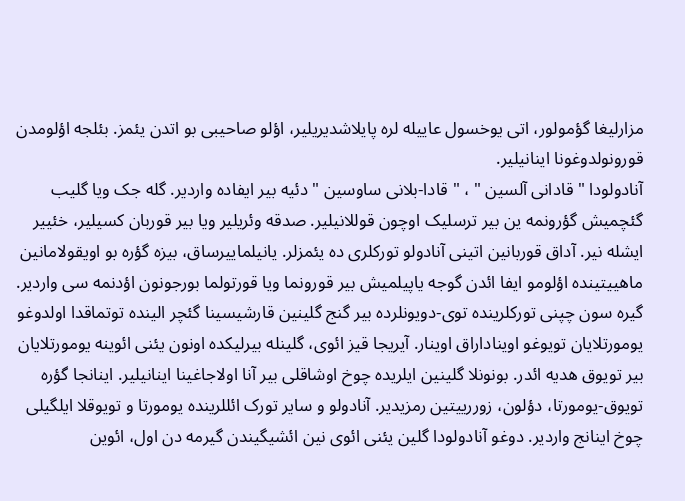مزارلیغا گؤمولور، اتی یوخسول عاییله لره پایلاشدیریلیر، اؤلو صاحیبی بو اتدن یئمز. بئلجه اؤلومدن قورونولدوغونا اینانیلیر.
آنادولودا " قادانی آلسین " ، " قادا-بلانی ساوسین " دئیه بیر ایفاده واردیر. گله جک ویا گلیب گئچمیش گؤرونمه ین بیر ترسلیک اوچون قوللانیلیر. صدقه وئریلیر ویا بیر قوربان کسیلیر، خئییر ایشله نیر. آداق قوربانین اتینی آنادولو تورکلری ده یئمزلر. یانیلماییرساق، بیزه گؤره بو اویقولامانین ماهییتینده اؤلومو ایفا ائدن گوجه یاپیلمیش بیر قورونما ویا قورتولما بورجونون اؤدنمه سی واردیر.
گیره سون چپنی تورکلرینده توی-دویونلرده بیر گنج گلینین قارشیسینا گئچر الینده توتماقدا اولدوغو یومورتلایان تویوغو اویناداراق اوینار. آیریجا قیز ائوی، گلینله بیرلیکده اونون یئنی ائوینه یومورتلایان بیر تویوق هدیه ائدر. بونونلا گلینین ایلریده چوخ اوشاقلی بیر آنا اولاجاغینا اینانیلیر. اینانجا گؤره تویوق-یومورتا، دؤلون، زوررییتین رمزیدیر. آنادولو و سایر تورک ائللرینده یومورتا و تویوقلا ایلگیلی چوخ اینانج واردیر. دوغو آنادولودا گلین یئنی ائوی نین ائشیگیندن گیرمه دن اول، ائوین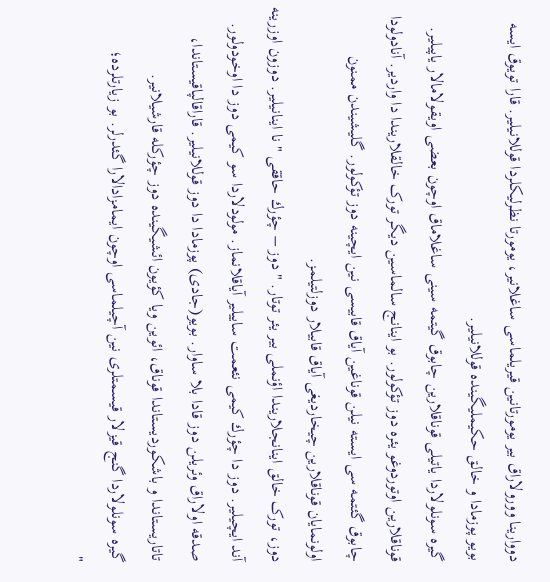دووارینا وورولاراق بیر یومورتانین قیریلماسی ساغلانیر، یومورتا نظرلیکلردا قوللانیلیر. قارا تویوق ایسه بویو پوزمادا و خالق حکیملیگینده قوللانیلیر.
گیره سونلولاردا یاتیلی قوناقلارین چابوق گیتمه سینی ساغلاماق اوچون بعضی اویقولامالار یاپیلیر. قوناقلارین اوتوردوغو یئره دوز تؤکولور. بو اینانج سالماسین دیگر تورک خالقلاریندا دا واردیر. آنادولودا چابوق گئتمه سی ایسته نیلن قوناغین آیاق قابیسی نین ایچینه دوز تؤکولور. گلیشیندن ممنون اولونمایان قوناقلارین چیخاردیغی آیاق قابیلار دوزلتیلمز.
دوز، تورک خالق اینانجلاریندا اؤنملی بیر یئر توتار. " دوز – چؤرك حاققی " نا اینانیلیر. دوزون اوزرینه آند ایچیلیر. دوز دا چؤرك كیمی نئعمت ساییلیر آیاقلانماز. مولودلاردا سو كیمی دوز دا اوخودولور. صدقه اولاراق وئریلن دوز قادا بلا ساوار. بویو(جادی) پوزمادا دا دوز قوللانیلیر. قاراقالپاقیستاندا، تاتاریستاندا و باشکوردیستاندا قوناق، ائوین ویا کؤیون ائشیگینده دوز چؤركله قارشیلانیر.
گیره سونلولاردا گنج قیزلار قیسمتلری نین آچیلماسی اوچون ایمامزادالارا گئدرلر. بو زیارتلرده؛
"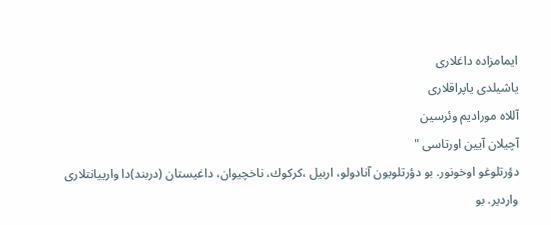ایمامزاده داغلاری
یاشیلدی یاپراقلاری
آللاه مورادیم وئرسین
آچیلان آیین اورتاسی "
دؤرتلوغو اوخونور. بو دؤرتلویون آنادولو، اربیل ،كركوك، ناخچیوان، داغیستان (دربند)دا وارییانتلاری واردیر. بو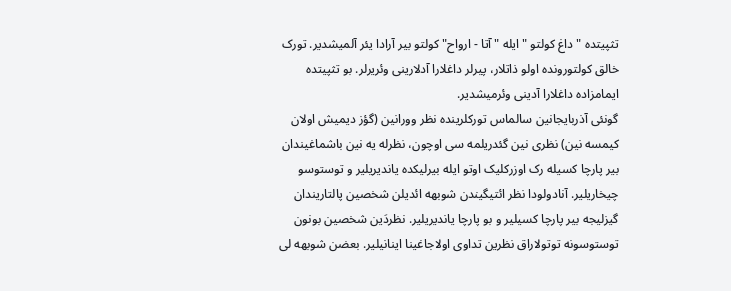تثپیتده " داغ کولتو " ایله " آتا - ارواح" کولتو بیر آرادا یئر آلمیشدیر. تورک خالق کولتورونده اولو ذاتلار، پیرلر داغلارا آدلارینی وئریرلر. بو تثپیتده ایمامزاده داغلارا آدینی وئرمیشدیر.
گونئی آذربایجانین سالماس تورکلرینده نظر وورانین (گؤز دیمیش اولان کیمسه نین) نظری نین گئدریلمه سی اوچون، نظرله یه نین باشماغیندان بیر پارچا کسیله رک اوزرکلیک اوتو ایله بیرلیکده یاندیریلیر و توستوسو چیخاریلیر. آنادولودا نظر ائتیگیندن شوبهه ائدیلن شخصین پالتاریندان گیزلیجه بیر پارچا کسیلیر و بو پارچا یاندیریلیر. نظردَین شخصین بونون توستوسونه توتولاراق نظرین تداوی اولاجاغینا اینانیلیر. بعضن شوبهه لی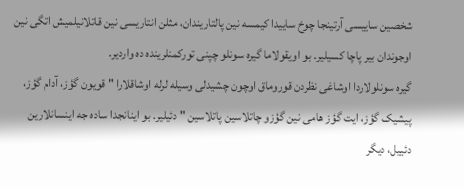شخصین ساییسی آرتینجا چوخ ساییدا کیمسه نین پالتاریندان، مثلن انتاریسی نین قاتلانیلمیش اتگی نین اوجوندان بیر پاچا کسیلیر. بو اویقولاما گیره سونلو چپنی تورکمنلرینده ده واردیر.
گیره سونلولاردا اوشاغی نظردن قوروماق اوچون چشیدلی وسیله لرله اوشاقلارا " قویون گؤز، آدام گؤز، پیشیک گؤز، ایت گؤز هامی نین گؤزو چاتلاسین پاتلاسین " دئیلیر. بو اینانجدا ساده جه اینسانلارین دئییل، دیگر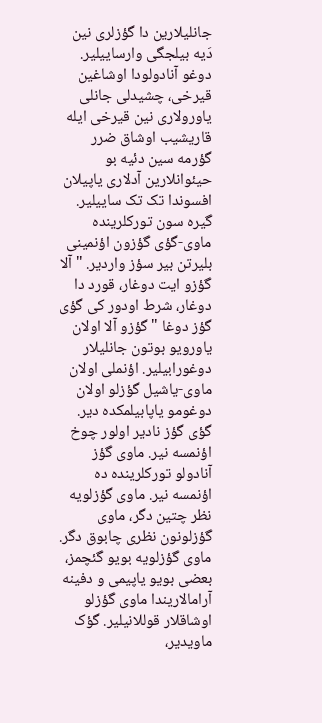جانلیلارین دا گؤزلری نین دَیه بیلجگی وارساییلیر. دوغو آنادولودا اوشاغین قیرخی، چشیدلی جانلی یاورولاری نین قیرخی ایله قاریشیب اوشاق ضرر گؤرمه سین دئیه بو حیئوانلارین آدلاری یاپیلان افسوندا تک تک ساییلیر.
گیره سون تورکلرینده ماوی-گؤی گؤزون اؤنمینی بلیرتن بیر سؤز واردیر. " آلا گؤزو ایت دوغار، قورد دا دوغار، شرط اودور کی گؤی گؤز دوغا " گؤزو آلا اولان یاورویو بوتون جانلیلار دوغورابیلیر. اؤنملی اولان ماوی-یاشیل گؤزلو اولان دوغومو یاپابیلمکده دیر. گؤی گؤز نادیر اولور چوخ اؤنمسه نیر. ماوی گؤز آنادولو تورکلرینده ده اؤنمسه نیر. ماوی گؤزلویه نظر چتین دگر، ماوی گؤزلونون نظری چابوق دگر. ماوی گؤزلویه بویو گئچمز، بعضی بویو یاپیمی و دفینه آرامالاریندا ماوی گؤزلو اوشاقلار قوللانیلیر. گؤک ماویدیر،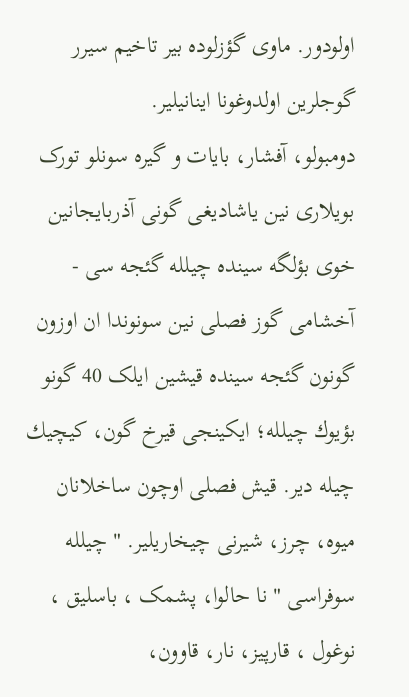اولودور. ماوی گؤزلوده بیر تاخیم سیرر گوجلرین اولدوغونا اینانیلیر.
دومبولو، آفشار، بایات و گیره سونلو تورک بویلاری نین یاشادیغی گونی آذربایجانین خوی بؤلگه سینده چیلله گئجه سی - آخشامی گوز فصلی نین سونوندا ان اوزون گونون گئجه سینده قیشین ایلک 40 گونو بؤیوك چیلله؛ ایکینجی قیرخ گون، كیچیك چیله دیر. قیش فصلی اوچون ساخلانان میوه، چرز، شیرنی چیخاریلیر. " چیلله سوفراسی " نا حالوا، پشمک ، باسلیق ، نوغول ، قارپیز، نار، قاوون،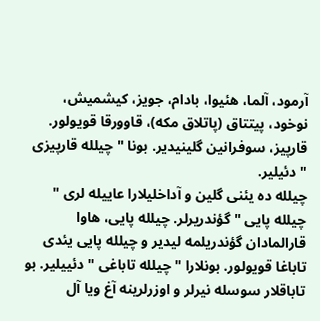آرمود، آلما، هئیوا، بادام، جویز، کیشمیش، نوخود، پیتتاق (پاتلاق مكه)، قاوورقا قویولور. قارپیز، سوفرانین گلینیدیر. بونا " چیلله قارپیزی " دئیلیر.
چیلله ده یئنی گلین و آداخلیلارا عاییله لری " چیلله پایی " گؤندریرلر. چیلله پایی، هاوا قارالمادان گؤندریلمه لیدیر و چیلله پایی یئدی تاباغا قویولور. بونلارا " چیلله تاباغی " دئییلیر. بو تاباقلار سوسله نیرلر و اوزرلرینه آغ ویا آل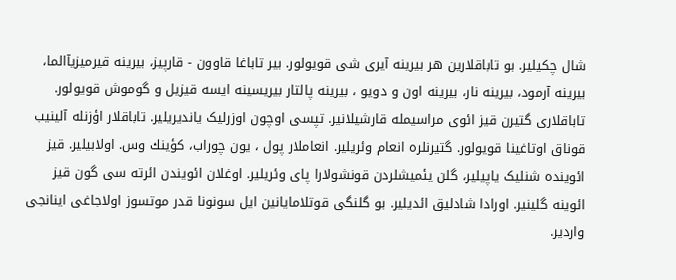شال چکیلیر. بو تاباقلارین هر بیرینه آیری شی قویولور. بیر تاباغا قاوون - قارپیز، بیرینه قیرمیزیآالما، بیرینه آرمود، بیرینه نار، بیرینه اون و دویو ، بیرینه پالتار بیریسینه ایسه قیزیل و گوموش قویولور. تاباقلاری گتیرن قیز ائوی مراسیمله قارشیلانیر. تپسی اوچون اوزرلیک یاندیریلیر. تاباقلار اؤزنله آلینیب قوناق اوتاغینا قویولور. گتیرنلره انعام وئریلیر. انعاملار پول ، یون چوراب، كؤینك وس. اولابیلیر. قیز ائوینده شنلیک یاپیلیر، گلن یئمیشلردن قونشولارا پای وئریلیر. اوغلان ائویندن ائرته سی گون قیز ائوینه گلینیر. اورادا شادلیق ائدیلیر. بو گلنگی قوتلامایانین ایل سونونا قدر موتسوز اولاجاغی اینانجی واردیر.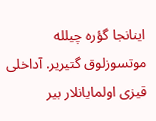اینانجا گؤره چیلله موتسوزلوق گتیریر. آداخلی قیزی اولمایانلار بیر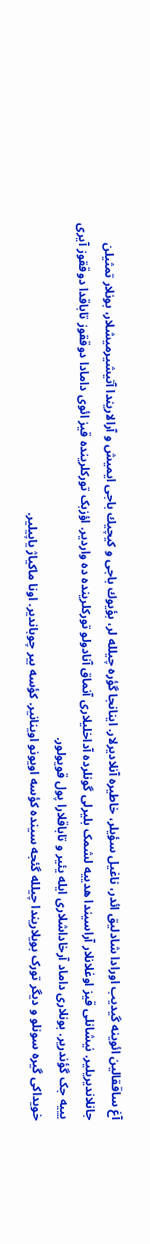آغ ساققالین ائوینه گیدیب اورادا شادلیق ائدر، ناغیل سؤیلر، خاطیره آنلادیرلار. اینانجا گؤره چیلله لر، بؤیوك باجی و كیچیك باجی ایمیش و آرالاریندا آتیشیرمیشلار، بونلار تمثیلن جانلاندیریلیر. نیشانلی قیز اوغلانلار آراسیندا هدییه لشمک بلیرلی گونلرده آداخلیلاری آنماق آنادولو تورکلرینده ده واردیر. اؤزبک تورکلرینده قیز ائوی دامادا دوققوز تاباقدا دوققوز آیری یییه جک گؤندریر. بونلاری داماد آرخاداشلاری ایله یئیر و تاباقلارا پول قویولور.
خویداكی گیره سونلو و دیگر تورک بویلاریندا چیلله گئجه سینده کؤسه اویونو اوینانیر. کؤسه بیر چوباندیر. اونا ماکیاژ یاپیلیر.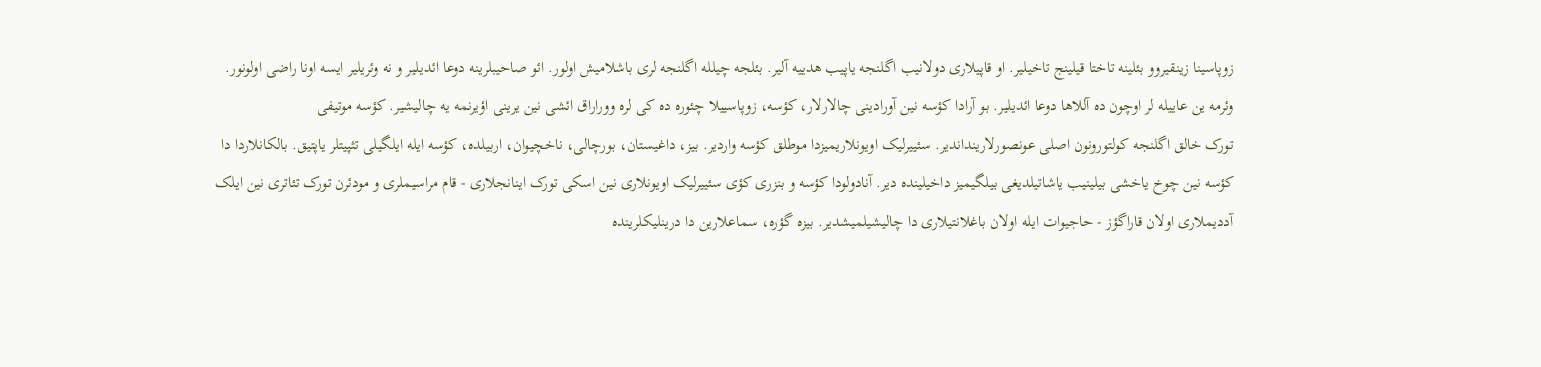زوپاسینا زینقیروو بئلینه تاختا قیلینج تاخیلیر. او قاپیلاری دولانیب اگلنجه یاپیب هدییه آلیر. بئلجه چیلله اگلنجه لری باشلامیش اولور. ائو صاحیبلرینه دوعا ائدیلیر و نه وئریلیر ایسه اونا راضی اولونور. وئرمه ین عاییله لر اوچون ده آللاها دوعا ائدیلیر. بو آرادا کؤسه نین آورادینی چالارلار، کؤسه، زوپاسییلا چئوره ده کی لره ووراراق ائشی نین یرینی اؤیرنمه یه چالیشیر. کؤسه موتیفی
تورک خالق اگلنجه کولتورونون اصلی عونصورلارینداندیر. سئییرلیک اویونلاریمیزدا موطلق کؤسه واردیر. بیز، داغیستان، بورچالی، ناخچیوان، اربیلده، کؤسه ایله ایلگیلی تثپیتلر یاپتیق. بالکانلاردا دا کؤسه نین چوخ یاخشی بیلینیب یاشاتیلدیغی بیلگیمیز داخیلینده دیر. آنادولودا کؤسه و بنزری کؤی سئییرلیک اویونلاری نین اسکی تورک اینانجلاری - قام مراسیملری و مودئرن تورک تئاتری نین ایلک آددیملاری اولان قاراگؤز - حاجیوات ایله اولان باغلانتیلاری دا چالیشیلمیشدیر. بیزه گؤره، سماعلارین دا درینلیکلرینده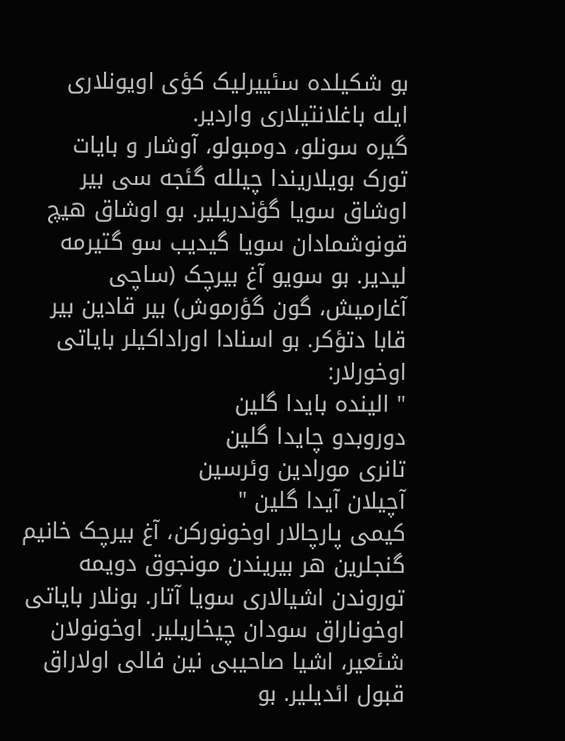بو شکیلده سئییرلیک کؤی اویونلاری ایله باغلانتیلاری واردیر.
گیره سونلو، دومبولو، آوشار و بایات تورک بویلاریندا چیلله گئجه سی بیر اوشاق سویا گؤندریلیر. بو اوشاق هیچ قونوشمادان سویا گیدیب سو گتیرمه لیدیر. بو سویو آغ بیرچک (ساچی آغارمیش، گون گؤرموش) بیر قادین بیر قابا دتؤکر. بو اسنادا اوراداکیلر بایاتی اوخورلار:
" الینده بایدا گلین
دوروبدو چایدا گلین
تانری مورادین وئرسین
آچیلان آیدا گلین "
كیمی پارچالار اوخونورکن، آغ بیرچک خانیم گنجلرین هر بیریندن مونجوق دویمه توروندن اشیالاری سویا آتار. بونلار بایاتی اوخوناراق سودان چیخاریلیر. اوخونولان شئعیر، اشیا صاحیبی نین فالی اولاراق قبول ائدیلیر. بو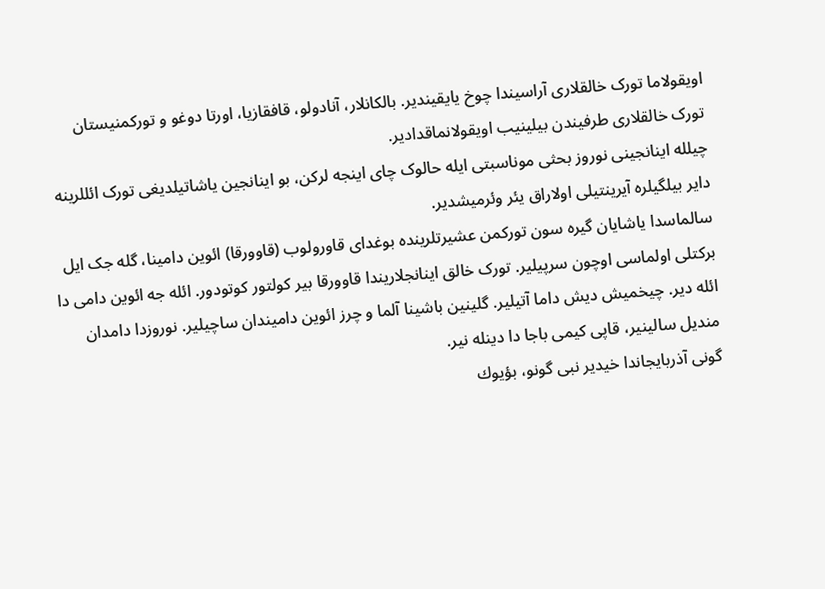اویقولاما تورک خالقلاری آراسیندا چوخ یایقیندیر. بالکانلار، آنادولو، قافقازیا، اورتا دوغو و تورکمنیستان تورک خالقلاری طرفیندن بیلینیب اویقولانماقدادیر.
چیلله اینانجینی نوروز بحثی موناسبتی ایله حالوک چای اینجه لرکن، بو اینانجین یاشاتیلدیغی تورک ائللرینه دایر بیلگیلره آیرینتیلی اولاراق یئر وئرمیشدیر.
سالماسدا یاشایان گیره سون تورکمن عشیرتلرینده بوغدای قاورولوب (قاوورقا) ائوین دامینا، گله جک ایل برکتلی اولماسی اوچون سرپیلیر. تورک خالق اینانجلاریندا قاوورقا بیر کولتور کوتودور. ائله جه ائوین دامی دا ائله دیر. چیخمیش دیش داما آتیلیر. گلینین باشینا آلما و چرز ائوین دامیندان ساچیلیر. نوروزدا دامدان مندیل سالینیر، قاپی كیمی باجا دا دینله نیر.
گونی آذربایجاندا خیدیر نبی گونو، بؤیوك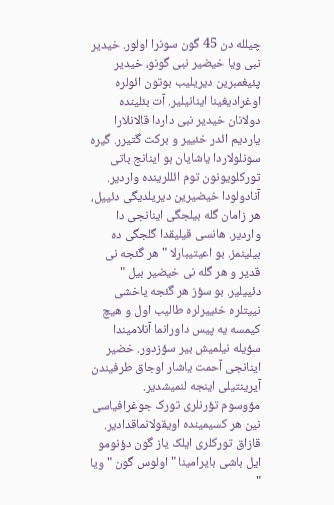چیلله دن 45 گون سونرا اولور. خیدیر نبی ویا خیضیر نبی گونو، خیدیر پئیغمبرین دیریلیب بوتون ائولره اوغرادیغینا اینانیلیر. آت بئلینده دولانان خیدیر نبی داردا قالانلارا یاردیم ائدر خئییر و برکت گتیرر. گیره سونلولاردا یاشایان بو اینانج باتی تورکلویونون توم ائللرینده واردیر. آنادولودا خیضیرین دیریلدیگی دئییل، هر زامان گله بیلجگی اینانجی دا واردیر. هانسی قیلیقدا گلجگی ده بیلینمز. بو اعیتیبارلا " هر گئجه نی قدیر و هر گله نی خیضیر بیل " دئییلیر. بو سؤز هر گئجه یاخشی نییتلره خئییرلره طالیب اول و هیچ کیمسه یه پیس داورانما آنلامیندا سؤیله نیلمیش بیر سؤزدور. خضیر اینانجی آحمت یاشار اوجاق طرفیندن آیرینتیلی اینجه لنمیشدیر.
مؤوسوم تؤرنلری تورک جوغرافیاسی نین هر کسیمینده اویقولانماقدادیر. قازاق تورکلری ایلک یاز گون دؤنومو ایل باشی بایرامینا " اولوس گون " ویا "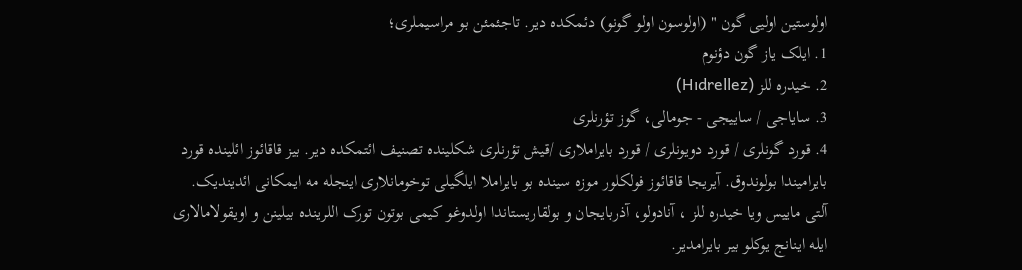اولوستین اولیی گون " (اولوسون اولو گونو) دئمکده دیر. تاجئمئن بو مراسیملری؛
1. ایلک یاز گون دؤنوم
2. خیدره للز (Hıdrellez)
3. سایاجی / ساییجی - جومالی، گوز تؤرنلری
4. قورد گونلری / قورد دویونلری / قورد بایراملاری /قیش تؤرنلری شکلینده تصنیف ائتمکده دیر. بیز قاقائوز ائلینده قورد بایرامیندا بولوندوق. آیریجا قاقائوز فولکلور موزه سینده بو بایراملا ایلگیلی توخومانلاری اینجله مه ایمکانی ائدیندیک.
آلتی ماییس ویا خیدره للز ، آنادولو، آذربایجان و بولقاریستاندا اولدوغو كیمی بوتون تورک اللرینده بیلینن و اویقولامالاری ایله اینانج یوکلو بیر بایرامدیر.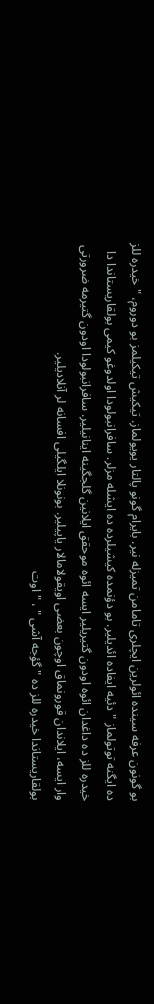بو گونون عرفه سینده ائولرین ایچلری تامامن تمیزله نیر. بایرام گونو پالتار یویولماز. تیكیش تیكیلمز بو دوروم، " خیدره للز ده ایگنه توتولماز " دئیه ایفاده ائدیلیر. بو دؤنمده كیشیلرده ده ایشله مزلر. سافرانبولودا اولدوغو كیمی بولقاریستاندا دا خیدره للز ده داغدان ائوه اودون گتیریلیر ایسه ائوه موحقق ایلانین گلجگینه اینانیلیر. سافرانبولودا اودون گتیرمه ضرورتی وار ایسه، ایلاندان قورونماق اوچون بعضی اویقولامالار یاپیلیر. بونونلا ایلگیلی افسانه لر آنلادیلیر.
بولقاریستاندا خیدره للز ده " گؤجه آشی " ، " اوت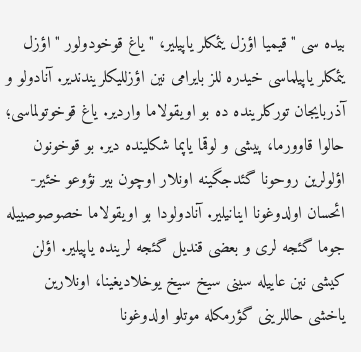بیده سی "قیمیا اؤزل یئمکلر یاپیلیر، " یاغ قوخودولور " اؤزل یئمکلر یاپیلماسی خیدره للز بایرامی نین اؤزللیکلریندندیر. آنادولو و آذربایجان تورکلرینده ده بو اویقولاما واردیر. یاغ قوخوتولماسی؛ حالوا قاوورما، پیشی و لوقما یاپما شکلینده دیر. بو قوخونون اؤلولرین روحونا گئدجگینه اونلار اوچون بیر نؤوعو خئیر- ائحسان اولدوغونا اینانیلیر. آنادولودا بو اویقولاما خصوصوصییله جوما گئجه لری و بعضی قندیل گئجه لرینده یاپیلیر. اؤلن کیشی نین عاییله سینی سیخ سیخ یوخلادیغینا، اونلارین یاخشی حاللرینی گؤرمکله موتلو اولدوغونا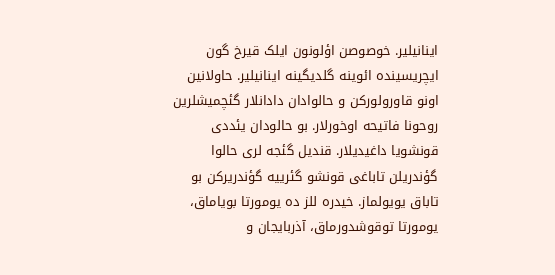اینانیلیر. خوصوصن اؤلونون ایلک قیرخ گون ایچریسینده ائوینه گلدیگینه اینانیلیر. حاولانین اونو قاورولورکن و حالوادان دادانلار گئچمیشلرین روحونا فاتیحه اوخورلار. بو حالودان یئددی قونشویا داغیدیلار. قندیل گئجه لری حالوا گؤندریلن تاباغی قونشو گئرییه گؤندریرکن بو تاباق یویولماز. خیدره للز ده یومورتا بویاماق، یومورتا توقوشدورماق، آذربایجان و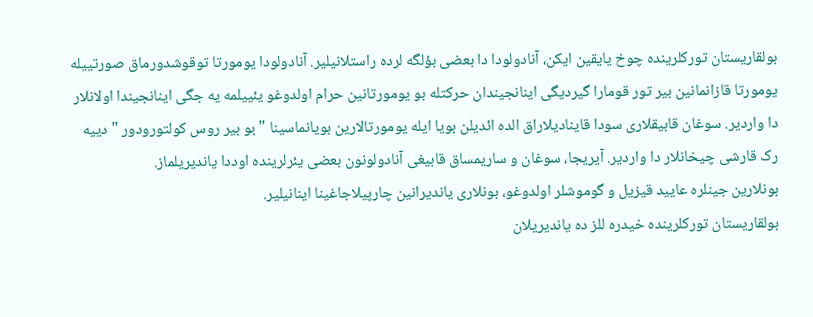بولقاریستان تورکلرینده چوخ یایقین ایکن، آنادولودا دا بعضی بؤلگه لرده راستلانیلیر. آنادولودا یومورتا توقوشدورماق صورتییله یومورتا قازانمانین بیر تور قومارا گیردیگی اینانجیندان حرکتله بو یومورتانین حرام اولدوغو یئییلمه یه جگی اینانجیندا اولانلار دا واردیر. سوغان قابیقلاری سودا قاینادیلاراق الده ائدیلن بویا ایله یومورتالارین بویانماسینا " بو بیر روس کولتورودور " دییه رک قارشی چیخانلار دا واردیر. آیریجا، سوغان و ساریمساق قابیغی آنادولونون بعضی یئرلرینده اوددا یاندیریلماز.
بونلارین جینلره عایید قیزیل و گوموشلر اولدوغو، بونلاری یاندیرانین چارپیلاجاغینا اینانیلیر.
بولقاریستان تورکلرینده خیدره للز ده یاندیریلان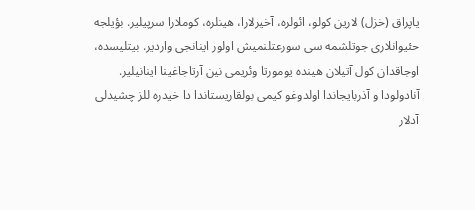یاپراق (خزل) لارین کولو، ائولره، آخیرلارا، هینلره، کوملارا سرپیلیر. بؤیلجه حئیوانلاری جوتلشمه سی سورعتلنمیش اولور اینانجی واردیر. بیتلیسده، اوجاقدان کول آتیلان هینده یومورتا وئریمی نین آرتاجاغینا اینانیلیر.
آنادولودا و آذربایجاندا اولدوغو كیمی بولقاریستاندا دا خیدره للز چشیدلی آدلار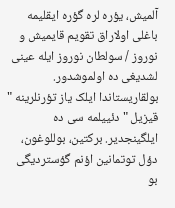آلمیش، یؤره لره گؤره ایقلیمه باغلی اولاراق تقویم قایمیش و نوروز / سولطان نوروز ایله عینی لشدیغی ده اولموشدور.
بولقاریستاندا ایلک یاز تؤرنلرینه " قیزیل " دئییلمه سی ده ایلگینجدیر. برکتین، بوللوغون، دؤل توتمانین اؤنم گؤستردیگی بو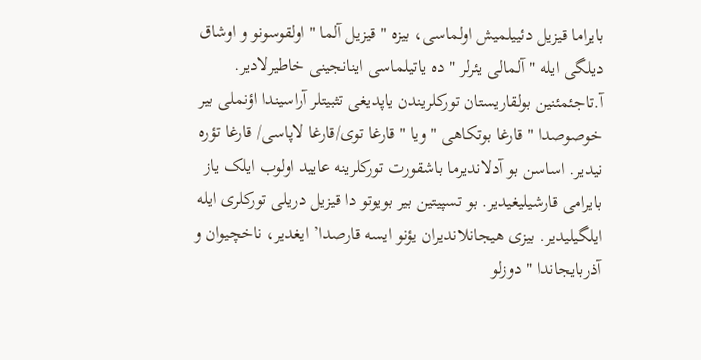بایراما قیزیل دئییلمیش اولماسی، بیزه " قیزیل آلما " اولقوسونو و اوشاق دیلگی ایله " آلمالی یئرلر " ده یاتیلماسی اینانجینی خاطیرلادیر.
آ.تاجئمئنین بولقاریستان تورکلریندن یاپدیغی تثبیتلر آراسیندا اؤنملی بیر خوصوصدا " قارغا بوتکاهی " ویا " قارغا توی/قارغا لاپاسی/ قارغا تؤره نیدیر. اساسن بو آدلاندیرما باشقورت تورکلرینه عایید اولوب ایلک یاز بایرامی قارشیلیغیدیر. بو تسپیتین بیر بویوتو دا قیزیل دریلی تورکلری ایله ایلگیلیدیر. بیزی هیجانلاندیران یؤنو ایسه قارصدا’ ایغدیر، ناخچیوان و آذربایجاندا " دوزلو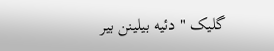گلیک " دئیه بیلینن بیر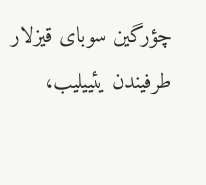چؤرگین سوبای قیزلار طرفیندن یئییلیب،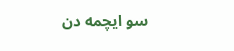سو ایچمه دن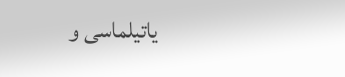یاتیلماسی و